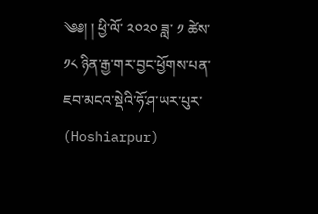༄༅། ། ཕྱི་ལོ་ ༢༠༢༠ ཟླ་ ༡ ཚེས་ ༡༨ ཉིན་རྒྱ་གར་བྱང་ཕྱོགས་པན་ཇབ་མངའ་སྡེའི་ཧོ་ཤ་ཡར་པུར་ (Hoshiarpur)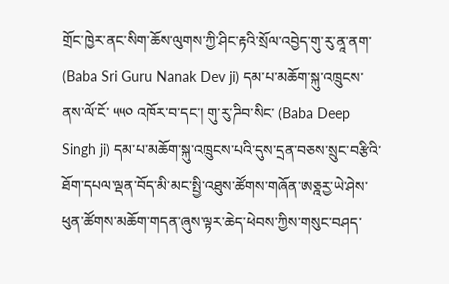གྲོང་ཁྱེར་ནང་སིག་ཆོས་ལུགས་ཀྱི་ཤིང་རྟའི་སྲོལ་འབྱེད་གུ་རུ་ནཱ་ནག་ (Baba Sri Guru Nanak Dev ji) དམ་པ་མཆོག་སྐུ་འཁྲུངས་ནས་ལོ་ངོ་ ༥༥༠ འཁོར་བ་དང་། གུ་རུ་ཌིབ་སིང་ (Baba Deep Singh ji) དམ་པ་མཆོག་སྐུ་འཁྲུངས་པའི་དུས་དྲན་བཅས་སྲུང་བརྩིའི་ཐོག་དཔལ་ལྡན་བོད་མི་མང་སྤྱི་འཐུས་ཚོགས་གཞོན་ཨཅྰརྱ་ཡེ་ཤེས་ཕུན་ཚོགས་མཆོག་གདན་ཞུས་ལྟར་ཆེད་ཕེབས་ཀྱིས་གསུང་བཤད་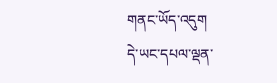གནང་ཡོད་འདུག
དེ་ཡང་དཔལ་ལྡན་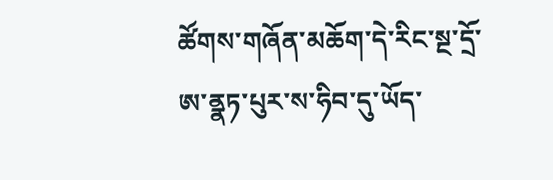ཚོགས་གཞོན་མཆོག་དེ་རིང་སྔ་དྲོ་ཨ་ནྣཏ་པུར་ས་ཧིབ་དུ་ཡོད་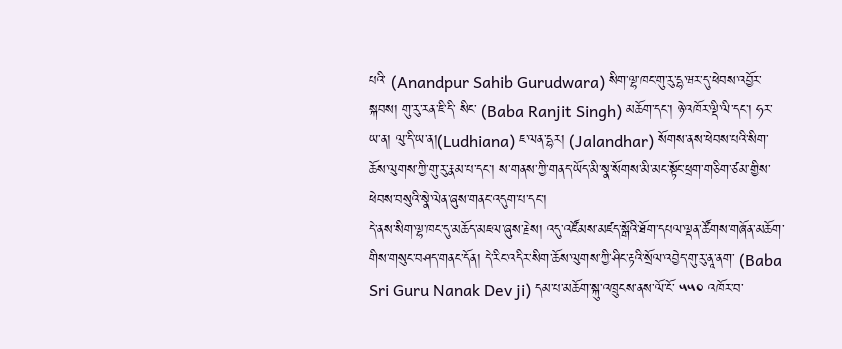པའི་ (Anandpur Sahib Gurudwara) སིག་ལྷ་ཁང་གུ་རུ་དྷ་ཝར་དུ་ཕེབས་འབྱོར་སྐབས། གུ་རུ་རན་ཇི་དི་ སིང་ (Baba Ranjit Singh) མཆོག་དང་། ཉེ་འཁོར་ལྡི་ལི་དང་། ཧར་ཡ་ན། ལུ་དི་ཡ་ན།(Ludhiana) ཇ་ལན་དྷར། (Jalandhar) སོགས་ནས་ཕེབས་པའི་སིག་ཆོས་ལུགས་ཀྱི་གུ་རུ་རྣམ་པ་དང་། ས་གནས་ཀྱི་གནད་ཡོད་མི་སྣ་སོགས་མི་མང་སྟོང་ཕྲག་གཅིག་ཙམ་གྱིས་ཕེབས་བསུའི་སྣེ་ལེན་ཞུས་གནང་འདུག་པ་དང་།
དེ་ནས་སིག་ལྷ་ཁང་དུ་མཆོད་མཇལ་ཞུས་རྗེས། འདུ་འཛོམས་མཛད་སྒོའི་ཐོག་དཔལ་ལྡན་ཚོགས་གཞོན་མཆོག་གིས་གསུང་བཤད་གནང་དོན། དེ་རིང་འདིར་སིག་ཆོས་ལུགས་ཀྱི་ཤིང་རྟའི་སྲོལ་འབྱེད་གུ་རུ་ནཱ་ནག་ (Baba Sri Guru Nanak Dev ji) དམ་པ་མཆོག་སྐུ་འཁྲུངས་ནས་ལོ་ངོ་ ༥༥༠ འཁོར་བ་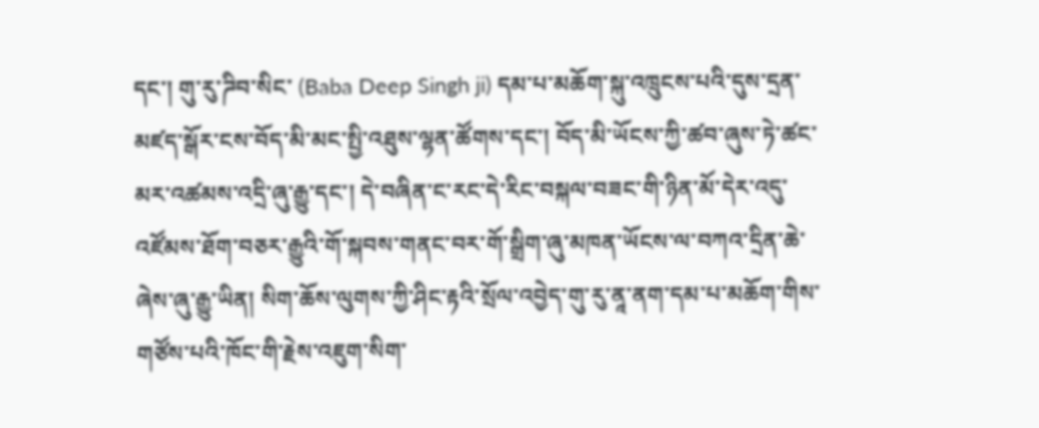དང་། གུ་རུ་ཌིབ་སིང་ (Baba Deep Singh ji) དམ་པ་མཆོག་སྐུ་འཁྲུངས་པའི་དུས་དྲན་མཛད་སྒོར་ངས་བོད་མི་མང་སྤྱི་འཐུས་ལྷན་ཚོགས་དང་། བོད་མི་ཡོངས་ཀྱི་ཚབ་ཞུས་ཏེ་ཚང་མར་འཚམས་འདྲི་ཞུ་རྒྱུ་དང་། དེ་བཞིན་ང་རང་དེ་རིང་བསྐལ་བཟང་གི་ཉིན་མོ་དེར་འདུ་འཛོམས་ཐོག་བཅར་རྒྱུའི་གོ་སྐབས་གནང་བར་གོ་སྒྲིག་ཞུ་མཁན་ཡོངས་ལ་བཀའ་དྲིན་ཆེ་ཞེས་ཞུ་རྒྱུ་ཡིན། སིག་ཆོས་ལུགས་ཀྱི་ཤིང་རྟའི་སྲོལ་འབྱེད་གུ་རུ་ནཱ་ནག་དམ་པ་མཆོག་གིས་གཙོས་པའི་ཁོང་གི་རྗེས་འཇུག་སིག་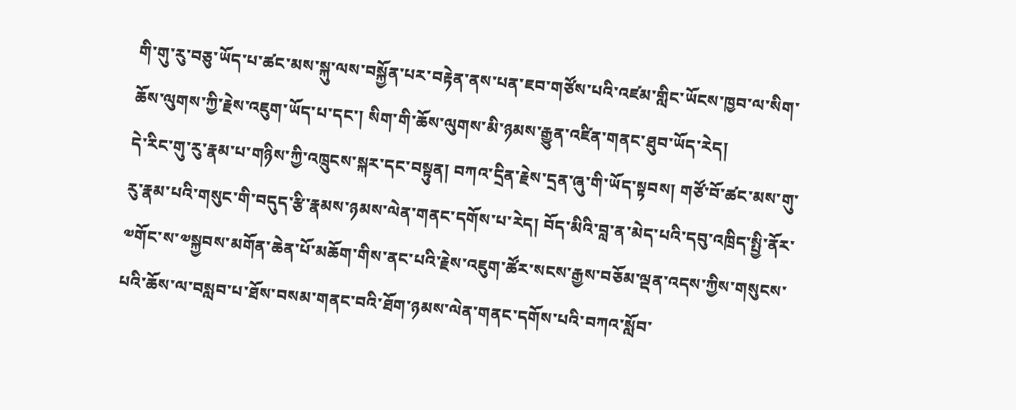གི་གུ་རུ་བཅུ་ཡོད་པ་ཚང་མས་སྐུ་ལས་བསྐྱོན་པར་བརྟེན་ནས་པན་ཇབ་གཙོས་པའི་འཛམ་གླིང་ཡོངས་ཁྱབ་ལ་སིག་ཆོས་ལུགས་ཀྱི་རྗེས་འཇུག་ཡོད་པ་དང་། སིག་གི་ཆོས་ལུགས་མི་ཉམས་རྒྱུན་འཛིན་གནང་ཐུབ་ཡོད་རེད།
དེ་རིང་གུ་རུ་རྣམ་པ་གཉིས་ཀྱི་འཁྲུངས་སྐར་དང་བསྟུན། བཀའ་དྲིན་རྗེས་དྲན་ཞུ་གི་ཡོད་སྟབས། གཙོ་བོ་ཚང་མས་གུ་རུ་རྣམ་པའི་གསུང་གི་བདུད་རྩི་རྣམས་ཉམས་ལེན་གནང་དགོས་པ་རེད། བོད་མིའི་བླ་ན་མེད་པའི་དབུ་འཁྲིད་སྤྱི་ནོར་༧གོང་ས་༧སྐྱབས་མགོན་ཆེན་པོ་མཆོག་གིས་ནང་པའི་རྗེས་འཇུག་ཚོར་སངས་རྒྱས་བཅོམ་ལྡན་འདས་ཀྱིས་གསུངས་པའི་ཆོས་ལ་བསླབ་པ་ཐོས་བསམ་གནང་བའི་ཐོག་ཉམས་ལེན་གནང་དགོས་པའི་བཀའ་སློབ་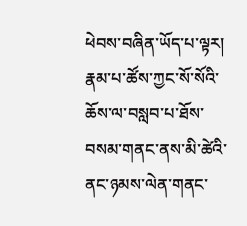ཕེབས་བཞིན་ཡོད་པ་ལྟར། རྣམ་པ་ཚོས་ཀྱང་སོ་སོའི་ཆོས་ལ་བསླབ་པ་ཐོས་བསམ་གནང་ནས་མི་ཚེའི་ནང་ཉམས་ལེན་གནང་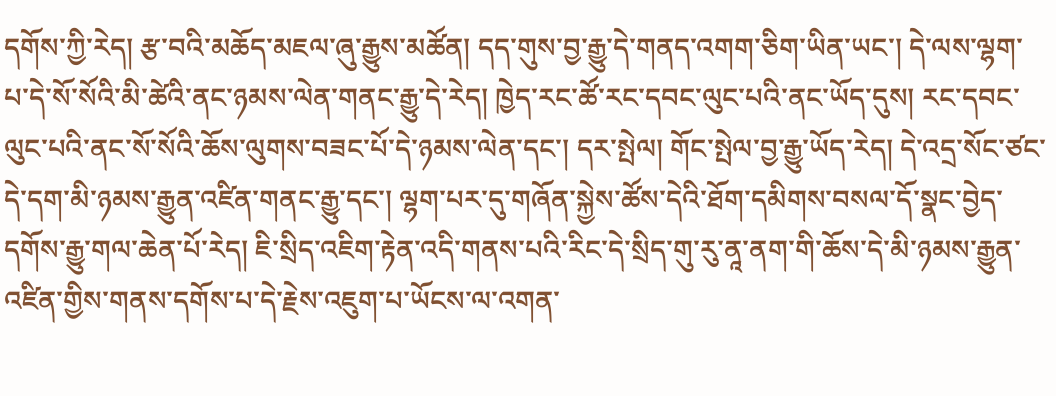དགོས་ཀྱི་རེད། རྩ་བའི་མཆོད་མཇལ་ཞུ་རྒྱུས་མཚོན། དད་གུས་བྱ་རྒྱུ་དེ་གནད་འགག་ཅིག་ཡིན་ཡང་། དེ་ལས་ལྷག་པ་དེ་སོ་སོའི་མི་ཚེའི་ནང་ཉམས་ལེན་གནང་རྒྱུ་དེ་རེད། ཁྱེད་རང་ཚོ་རང་དབང་ལུང་པའི་ནང་ཡོད་དུས། རང་དབང་ལུང་པའི་ནང་སོ་སོའི་ཆོས་ལུགས་བཟང་པོ་དེ་ཉམས་ལེན་དང་། དར་སྤེལ། གོང་སྤེལ་བྱ་རྒྱུ་ཡོད་རེད། དེ་འདྲ་སོང་ཙང་དེ་དག་མི་ཉམས་རྒྱུན་འཛིན་གནང་རྒྱུ་དང་། ལྷག་པར་དུ་གཞོན་སྐྱེས་ཚོས་དེའི་ཐོག་དམིགས་བསལ་དོ་སྣང་བྱེད་དགོས་རྒྱུ་གལ་ཆེན་པོ་རེད། ཇི་སྲིད་འཇིག་རྟེན་འདི་གནས་པའི་རིང་དེ་སྲིད་གུ་རུ་ནཱ་ནག་གི་ཆོས་དེ་མི་ཉམས་རྒྱུན་འཛིན་གྱིས་གནས་དགོས་པ་དེ་རྗེས་འཇུག་པ་ཡོངས་ལ་འགན་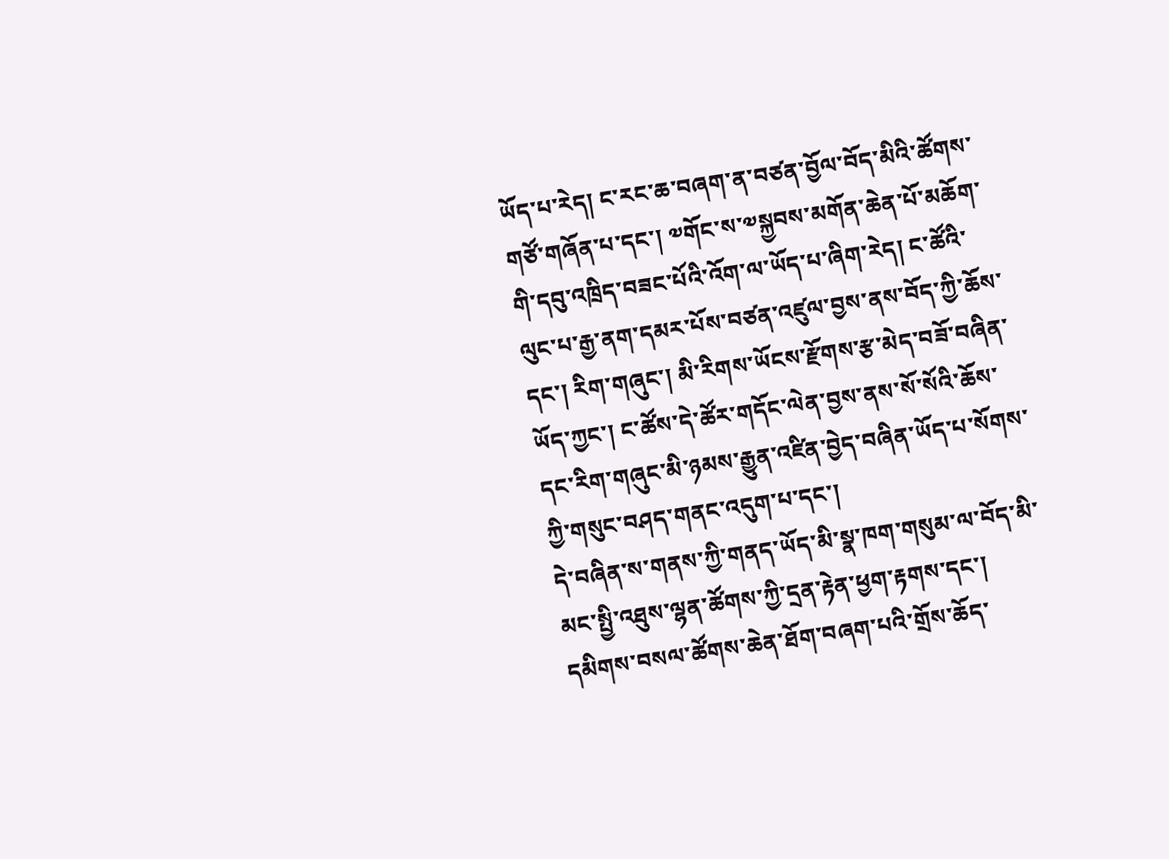ཡོད་པ་རེད། ང་རང་ཆ་བཞག་ན་བཙན་བྱོལ་བོད་མིའི་ཚོགས་གཙོ་གཞོན་པ་དང་། ༧གོང་ས་༧སྐྱབས་མགོན་ཆེན་པོ་མཆོག་གི་དབུ་འཁྲིད་བཟང་པོའི་འོག་ལ་ཡོད་པ་ཞིག་རེད། ང་ཚོའི་ལུང་པ་རྒྱ་ནག་དམར་པོས་བཙན་འཛུལ་བྱས་ནས་བོད་ཀྱི་ཆོས་དང་། རིག་གཞུང་། མི་རིགས་ཡོངས་རྫོགས་རྩ་མེད་བཟོ་བཞིན་ཡོད་ཀྱང་། ང་ཚོས་དེ་ཚོར་གདོང་ལེན་བྱས་ནས་སོ་སོའི་ཆོས་དང་རིག་གཞུང་མི་ཉམས་རྒྱུན་འཛིན་བྱེད་བཞིན་ཡོད་པ་སོགས་ཀྱི་གསུང་བཤད་གནང་འདུག་པ་དང་།
དེ་བཞིན་ས་གནས་ཀྱི་གནད་ཡོད་མི་སྣ་ཁག་གསུམ་ལ་བོད་མི་མང་སྤྱི་འཐུས་ལྷན་ཚོགས་ཀྱི་དྲན་རྟེན་ཕྱག་རྟགས་དང་། དམིགས་བསལ་ཚོགས་ཆེན་ཐོག་བཞག་པའི་གྲོས་ཆོད་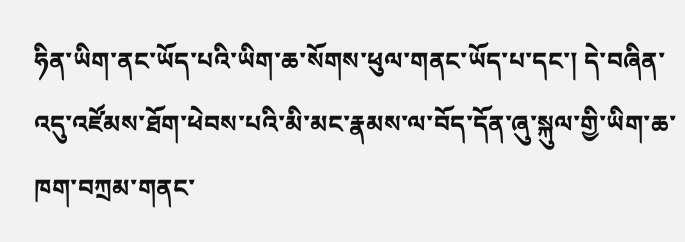ཧིན་ཡིག་ནང་ཡོད་པའི་ཡིག་ཆ་སོགས་ཕུལ་གནང་ཡོད་པ་དང་། དེ་བཞིན་འདུ་འཛོམས་ཐོག་ཕེབས་པའི་མི་མང་རྣམས་ལ་བོད་དོན་ཞུ་སྐུལ་གྱི་ཡིག་ཆ་ཁག་བཀྲམ་གནང་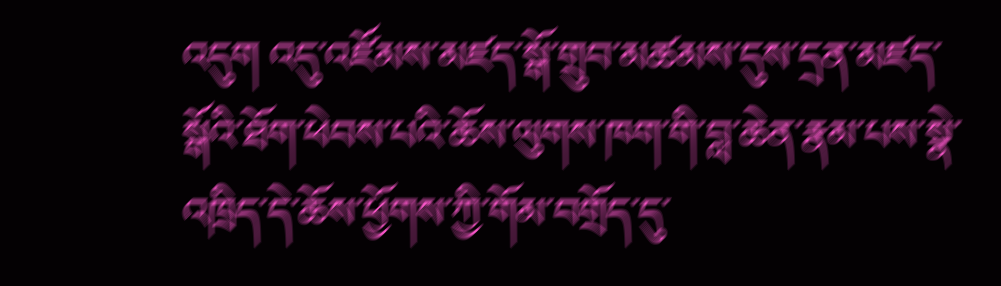འདུག འདུ་འཛོམས་མཛད་སྒོ་གྲུབ་མཚམས་དུས་དྲན་མཛད་སྒོའི་ཐོག་ཕེབས་པའི་ཆོས་ལུགས་ཁག་གི་བླ་ཆེན་རྣམ་པས་སྣེ་འཁྲིད་དེ་ཆོས་ཕྱོགས་ཀྱི་གོམ་བགྲོད་དུ་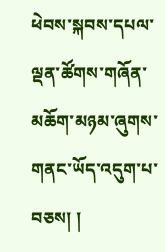ཕེབས་སྐབས་དཔལ་ལྡན་ཚོགས་གཞོན་མཆོག་མཉམ་ཞུགས་གནང་ཡོད་འདུག་པ་བཅས། །